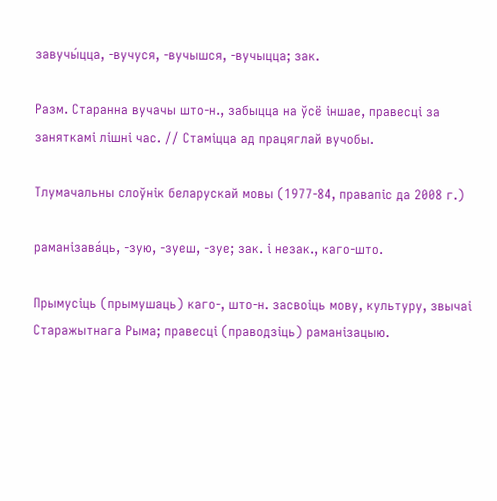завучы́цца, ‑вучуся, ‑вучышся, ‑вучыцца; зак.

Разм. Старанна вучачы што‑н., забыцца на ўсё іншае, правесці за заняткамі лішні час. // Стаміцца ад працяглай вучобы.

Тлумачальны слоўнік беларускай мовы (1977-84, правапіс да 2008 г.)

раманізава́ць, ‑зую, ‑зуеш, ‑зуе; зак. і незак., каго-што.

Прымусіць (прымушаць) каго‑, што‑н. засвоіць мову, культуру, звычаі Старажытнага Рыма; правесці (праводзіць) раманізацыю.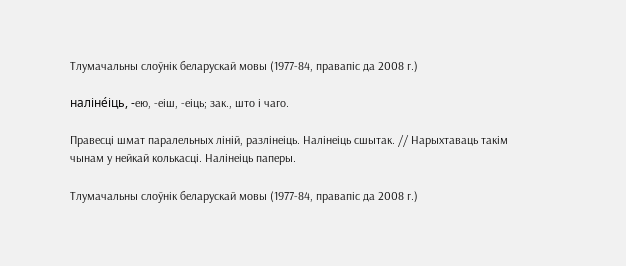Тлумачальны слоўнік беларускай мовы (1977-84, правапіс да 2008 г.)

наліне́іць, ‑ею, ‑еіш, ‑еіць; зак., што і чаго.

Правесці шмат паралельных ліній, разлінеіць. Налінеіць сшытак. // Нарыхтаваць такім чынам у нейкай колькасці. Налінеіць паперы.

Тлумачальны слоўнік беларускай мовы (1977-84, правапіс да 2008 г.)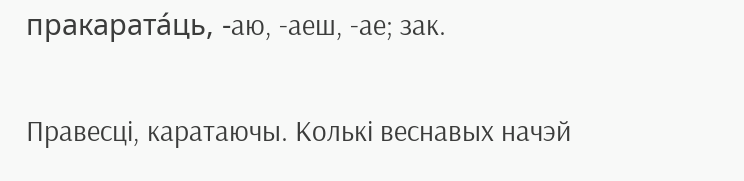пракарата́ць, ‑аю, ‑аеш, ‑ае; зак.

Правесці, каратаючы. Колькі веснавых начэй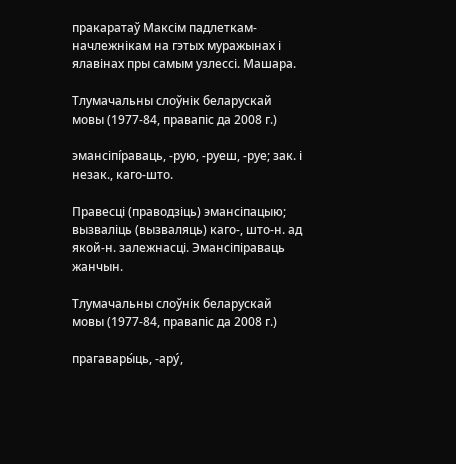пракаратаў Максім падлеткам-начлежнікам на гэтых муражынах і ялавінах пры самым узлессі. Машара.

Тлумачальны слоўнік беларускай мовы (1977-84, правапіс да 2008 г.)

эмансіпі́раваць, ‑рую, ‑руеш, ‑руе; зак. і незак., каго-што.

Правесці (праводзіць) эмансіпацыю; вызваліць (вызваляць) каго‑, што‑н. ад якой‑н. залежнасці. Эмансіпіраваць жанчын.

Тлумачальны слоўнік беларускай мовы (1977-84, правапіс да 2008 г.)

прагавары́ць, -ару́,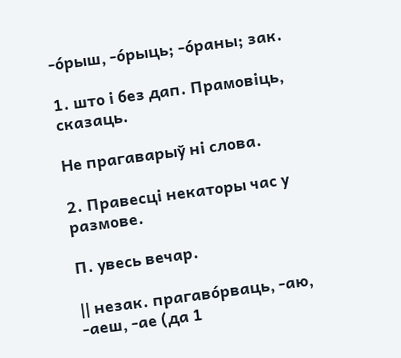-о́рыш, -о́рыць; -о́раны; зак.

1. што і без дап. Прамовіць, сказаць.

Не прагаварыў ні слова.

2. Правесці некаторы час у размове.

П. увесь вечар.

|| незак. прагаво́рваць, -аю, -аеш, -ае (да 1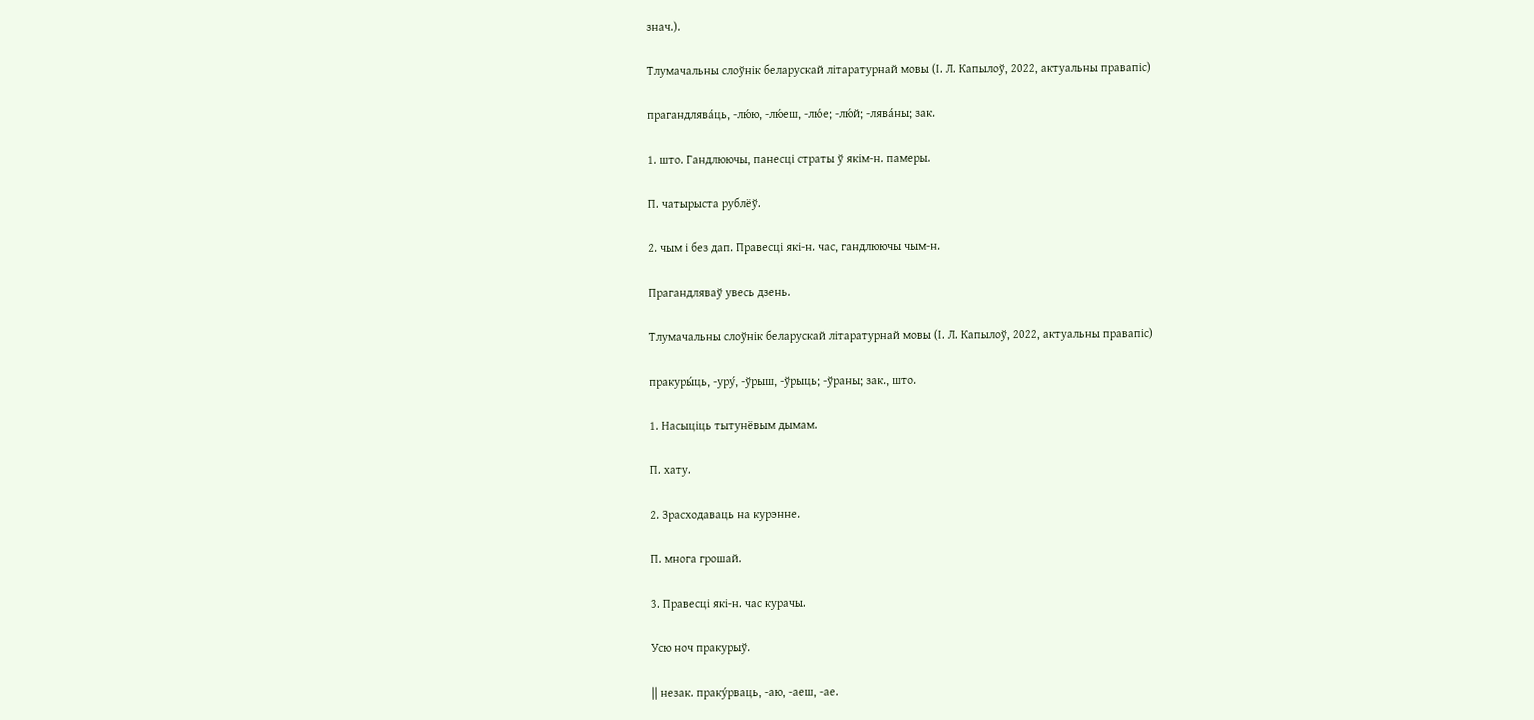знач.).

Тлумачальны слоўнік беларускай літаратурнай мовы (І. Л. Капылоў, 2022, актуальны правапіс)

прагандлява́ць, -лю́ю, -лю́еш, -лю́е; -лю́й; -лява́ны; зак.

1. што. Гандлюючы, панесці страты ў якім-н. памеры.

П. чатырыста рублёў.

2. чым і без дап. Правесці які-н. час, гандлюючы чым-н.

Прагандляваў увесь дзень.

Тлумачальны слоўнік беларускай літаратурнай мовы (І. Л. Капылоў, 2022, актуальны правапіс)

пракуры́ць, -уру́, -ўрыш, -ўрыць; -ўраны; зак., што.

1. Насыціць тытунёвым дымам.

П. хату.

2. Зрасходаваць на курэнне.

П. многа грошай.

3. Правесці які-н. час курачы.

Усю ноч пракурыў.

|| незак. праку́рваць, -аю, -аеш, -ае.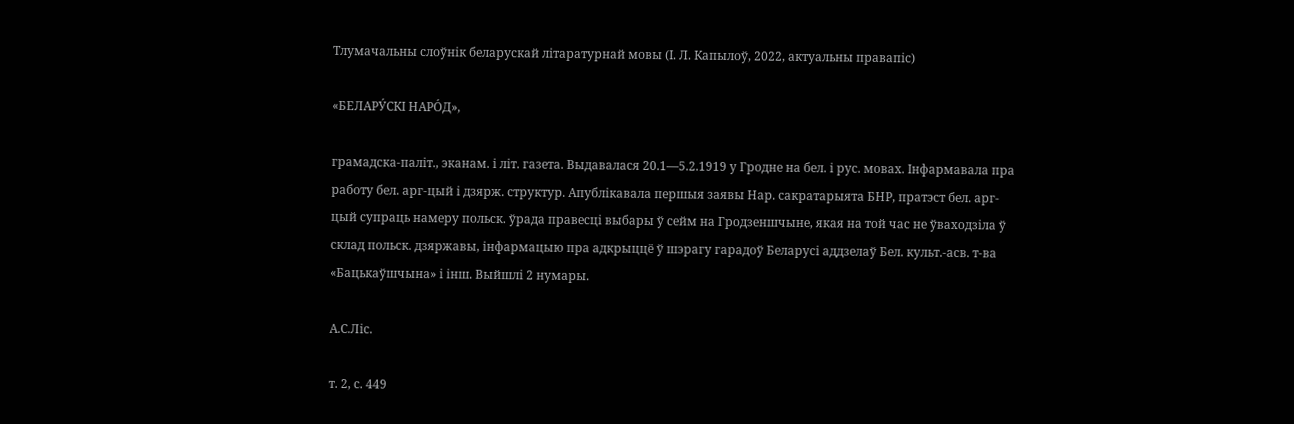Тлумачальны слоўнік беларускай літаратурнай мовы (І. Л. Капылоў, 2022, актуальны правапіс)

«БЕЛАРУ́СКІ НАРО́Д»,

грамадска-паліт., эканам. і літ. газета. Выдавалася 20.1—5.2.1919 у Гродне на бел. і рус. мовах. Інфармавала пра работу бел. арг-цый і дзярж. структур. Апублікавала першыя заявы Нар. сакратарыята БНР, пратэст бел. арг-цый супраць намеру польск. ўрада правесці выбары ў сейм на Гродзеншчыне, якая на той час не ўваходзіла ў склад польск. дзяржавы, інфармацыю пра адкрыццё ў шэрагу гарадоў Беларусі аддзелаў Бел. культ.-асв. т-ва «Бацькаўшчына» і інш. Выйшлі 2 нумары.

А.С.Ліс.

т. 2, с. 449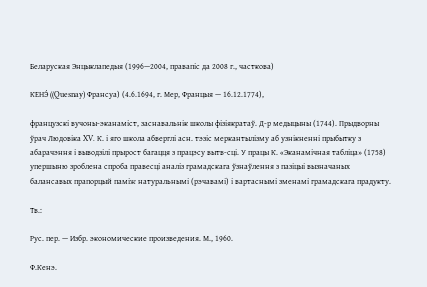Беларуская Энцыклапедыя (1996—2004, правапіс да 2008 г., часткова)

КЕНЭ́ ((Quesnay) Франсуа) (4.6.1694, г. Мер, Францыя — 16.12.1774),

французскі вучоны-эканаміст, заснавальнік школы фізіякратаў. Д-р медыцыны (1744). Прыдворны ўрач Людовіка XV. К. і яго школа абверглі асн. тэзіс меркантылізму аб узнікненні прыбытку з абарачэння і выводзілі прырост багацця з працэсу вытв-сці. У працы К. «Эканамічная табліца» (1758) упершыню зроблена спроба правесці аналіз грамадскага ўзнаўлення з пазіцыі вызначаных балансавых прапорцый паміж натуральнымі (рэчавамі) і вартаснымі зменамі грамадскага прадукту.

Тв.:

Рус. пер. — Избр. экономические произведения. М., 1960.

Ф.Кенэ.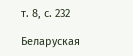т. 8, с. 232

Беларуская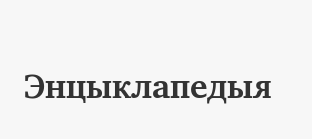Энцыклапедыя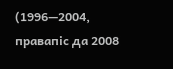(1996—2004, правапіс да 2008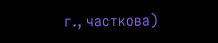г., часткова)